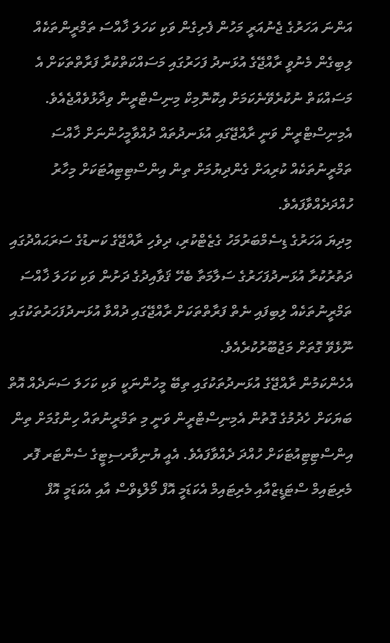އަންނަ އަހަރުގެ ޖެނުއަރީ މަހުން ފެށިގެން ވަކި ކަހަލަ ޚާއްސަ ތަމްރީންތަކެއް ލިބިގެން މެނުވީ ރާއްޖޭގެ އުޅަނދު ފަހަރުގައި މަސައްކަތްކުރާ ފަރާތްތަކަށް އެ މަސައްކަތް ނުކުރެވޭނެކަމަށް އިކޮނޮމިކް މިނިސްޓްރީން ވިދާޅުވެއްޖެއެވެ.
އެމިނިސްޓްރީން ވަނީ ރާއްޖޭގައި އުޅަނދުތައް ދުއްވާމީހުންނަށް ޚާއްސަ ތަމްރީނުތަކެއް ކުރިއަށް ގެންދިޔުމަށް ތިން އިންސްޓިޓިއުޓަކަށް މިހާރު ހުއްދަދެއްވާފައެވެ.
މިދިޔަ އަހަރުގެ ޑިސެމްބަރުމަހު ގެޒެޓްކުރި، ދިވެހި ރާއްޖޭގެ ކަނޑުގެ ސަރަޙައްދުގައި ދަތުރުކުރާ އުޅަނދުފަހަރުގެ ސަލާމަތާ ބެހޭ ޤަވާއިދުގެ ދަށުން ވަކި ކަހަލަ ޚާއްސަ ތަމްރީނުތަކެއް ލިބިފައި ނެތް ފަރާތްތަކަށް ރާއްޖޭގައި ދުއްވާ އުޅަނދުފަހަރުތަކުގައި ނޫޅެވޭ ގޮތަށް މަޖުބޫރުކުރެއެވެ.
އެހެންކަމުން ރާއްޖޭގެ އުޅަނދުތަކުގައި ތިބޭ މީހުންނަކީ ވަކި ކަހަލަ ސަނަދެއް އޮތް ބަޔަކަށް ހެދުމުގެ ގޮތުން އެމިނިސްޓްރީން ވަނީ މި ތަމްރީނުތައް ހިންގުމަށް ތިން އިންސްޓިޓިއުޓަކަށް ހުއްދަ ދެއްވާފައެވެ. އެއީ ޔުނިވާރސިޓީގެ ސެންޓަރ ފޮރ މެރިޓައިމް ސްޓަޑީޒްއާއި މެރިޓައިމް އެކަޑަމީ އޮފް މޯލްޑިވްސް އާއި އެކަޑަމީ އޮފް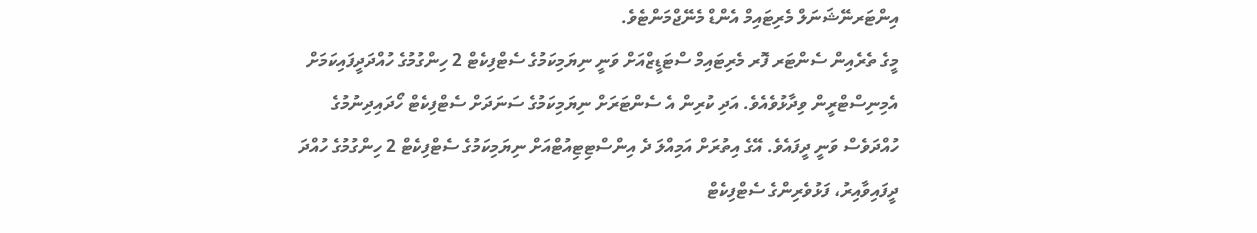އިންޓަރނޭޝަނަލް މެރިޓައިމް އެންޑް މެނޭޖްމަންޓެވެ.
މީގެ ތެރެއިން ސެންޓަރ ފޮރ މެރިޓައިމް ސްޓަޑީޒްއަށް ވަނީ ނިޔަމިކަމުގެ ސެޓްފިކެޓް 2 ހިންގުމުގެ ހުއްދަދީފައިކަމަށް އެމިނިސްޓްރީން ވިދާޅުވެއެވެ. އަދި ކުރިން އެ ސެންޓަރަށް ނިޔަމިކަމުގެ ސަނަދަށް ސެޓްފިކެޓް ހޯދައިދިނުމުގެ ހުއްދަވެސް ވަނީ ދީފައެވެ. އޭގެ އިތުރަށް އަމިއްލަ ދެ އިންސްޓިޓިއުޓްއަށް ނިޔަމިކަމުގެ ސެޓްފިކެޓް 2 ހިންގުމުގެ ހުއްދަ ދީފައިވާއިރު، ފަޅުވެރިންގެ ސެޓްފިކެޓް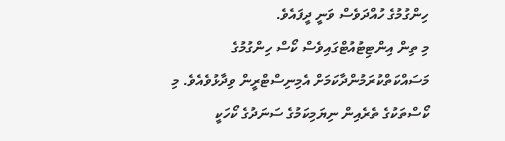ހިންގުމުގެ ހުއްދަވެސް ވަނީ ދީފައެވެ.
މި ތިން އިންޓިޓުއުޓްގައިވެސް ކޯސް ހިންގުމުގެ މަސައްކަތްކުރަމުންދާކަމަށް އެމިނިސްޓްރީން ވިދާޅުވެއެވެ. މި ކޯސްތަކުގެ ތެރެއިން ނިޔަމިކަމުގެ ސަނަދުގެ ކޯހަކީ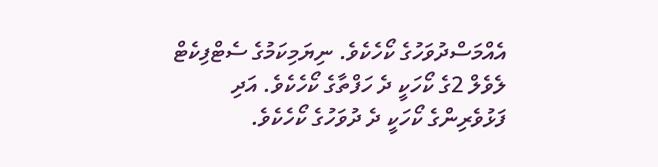އެއްމަސްދުވަހުގެ ކޯހެކެވެ. ނިޔަމިކަމުގެ ސެޓްފިކެޓް ލެވެލް 2ގެ ކޯހަކީ ދެ ހަފްތާގެ ކޯހެކެވެ. އަދި ފަޅުވެރިންގެ ކޯހަކީ ދެ ދުވަހުގެ ކޯހެކެވެ.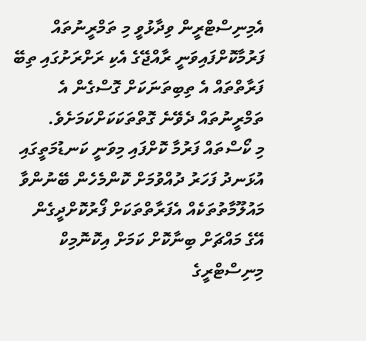އެމިނިސްޓްރީން ވިދާޅުވީ މި ތަމްރީނުތައް ފަރުމާކޮށްފައިވަނީ ރާއްޖޭގެ އެކި ރަށްރަށުގައި ތިބޭ ފަރާތްތައް އެ ތިބިތަނަކަށް ގޮސްގެން އެ ތަމްރީނުތައް ދެވޭނެ ގޮތްތަކަކަށްކަމަށެވެ.
މި ކޯސްތައް ފަރުމާ ކޮށްފައި މިވަނީ ކަނޑުމަތީގައި އުޅަނދު ފަހަރު ދުއްވުމަށް ކޮންމެހެން ބޭނުންވާ މައުލޫމާތުތަކެއް އެފަރާތްތަކަށް ފޯރުކޮށްދީގެން އޭގެ މައްޗަށް ބިނާކޮށް ކަމަށް އިކޮނޮމިކް މިނިސްޓްރީގެ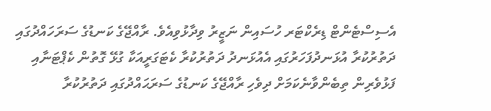އެސިސްޓެންޓް ޑިރެކްޓަރ ހުސައިން ނަޒީރު ވިދާޅުވިއެވެ. ރާއްޖޭގެ ކަނޑުގެ ސަރަހައްދުގައި ދަތުރުކުރާ އުޅަނދުފަހަރުގައި އެއުޅަނދު ދަތުރުކުރާ ކެޓަގަރީއަކާ ގުޅޭ ގޮތުން ކެޕްޓަނާއި ފަޅުވެރިން ތިބެންވާނެކަމަށް ދިވެހި ރާއްޖޭގެ ކަނޑުގެ ސަރަޙައްދުގައި ދަތުރުކުރާ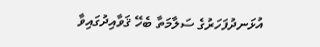އުޅަނދުފަހަރުގެ ސަލާމަތާ ބެހޭ ޤަވާއިދުގައިވާ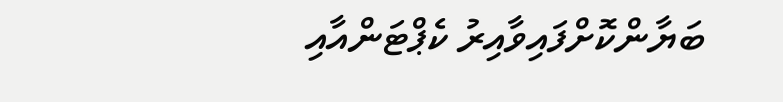ބަޔާންކޮށްފައިވާއިރު ކެޕްޓަންއާއި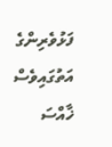ފަޅުވެރިންގެ އަތުގައިވެސް ޚާއްސަ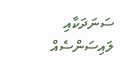ސަނަދަކާއި ލައިސަންސެއް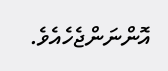އޮންނަންޖެހެއެވެ.